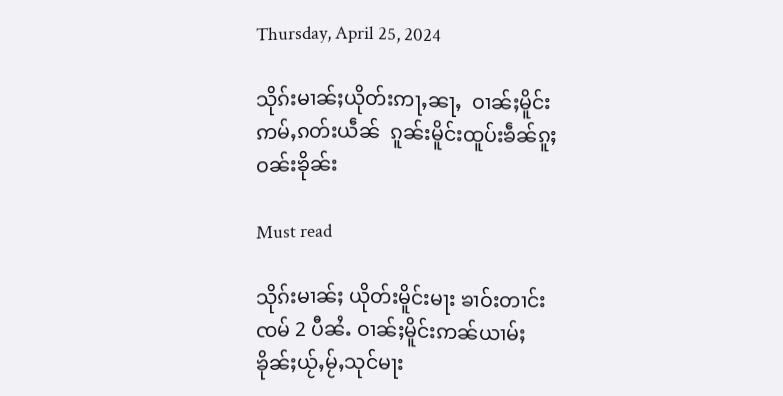Thursday, April 25, 2024

သိုၵ်းမၢၼ်ႈယိုတ်းဢႃႇၼႃႇ  ဝၢၼ်ႈမိူင်းဢမ်ႇၵတ်းယဵၼ်  ၵူၼ်းမိူင်းထူပ်းၶဵၼ်ၵူႈဝၼ်းၶိုၼ်း

Must read

သိုၵ်းမၢၼ်ႈ ယိုတ်းမိူင်းမႃး ၶၢဝ်းတၢင်းၸမ် 2 ပီၼႆႉ ဝၢၼ်ႈမိူင်းဢၼ်ယၢမ်ႈၶိုၼ်ႈယႂ်ႇမႂ်ႇသုင်မႃး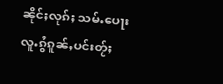ၼိုင်ႈလုၵ်ႈ သမ်ႉပေႃးလူႉၵွႆၵူၼ်ႇပင်းတႂ်ႈ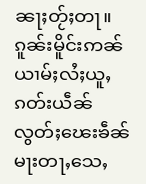ၼႃႈတႂ်ႈတႃ။ၵူၼ်းမိူင်းဢၼ်ယၢမ်ႈလႆႈယူႇၵတ်းယဵၼ်လွတ်ႈၽေးၶဵၼ်မႃးတႃႇသေႇ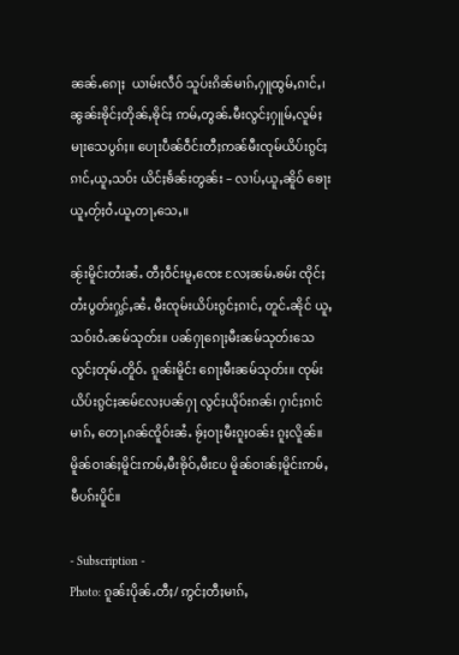ၼၼ်ႉၵေႃႈ  ယၢမ်းလဵဝ် သူပ်းၵိၼ်မၢၵ်ႇႁူထွမ်ႇၵၢင်ႇ၊ ၼွၼ်းၶိုင်ႈတိုၼ်ႇၶိုင်ႈ ဢမ်ႇတွၼ်ႉမီးလွင်ႈႁူမ်ႇလူမ်ႈ မႃးသေပွၵ်ႈ။ ပေႃးပဵၼ်ဝဵင်းတီႈဢၼ်မီးၸုမ်ယိပ်းၵွင်ႈၵၢင်ႇယူႇသဝ်း ယိင်ႈၶႅၼ်းတွၼ်း – လၢပ်ႇယူႇၼိူဝ် ၶေႃးယူႇတႂ်ႈဝႆႉယူႇတႃႇသေႇ။

ၼႂ်းမိူင်းတႆးၼႆႉ တီႈဝဵင်းမူႇၸေႊ လႄႈၼမ်ႉၶမ်း ၸိုင်ႈတႆးပွတ်းႁွင်ႇၼႆႉ မီးၸုမ်းယိပ်းၵွင်ႈၵၢင်ႇ တူင်ႉၼိုင် ယူႇသဝ်းဝႆႉၼမ်သုတ်း။ ပၼ်ႁႃၵေႃႈမီးၼမ်သုတ်းသေ လွင်ႈတုမ်ႉတိူဝ်ႉ ၵူၼ်းမိူင်း ၵေႃႈမီးၼမ်သုတ်း။ ၸုမ်းယိပ်းၵွင်ႈၼမ်လႄႈပၼ်ႁႃ လွင်ႈယိုဝ်းၵၼ်၊ ႁၢင်ႈၵၢင်မၢၵ်ႇ တေႃႇၵၼ်ၸိူဝ်းၼႆႉ ၶႂ်ႈဝႃႈမီးၵူႈဝၼ်း ၵူႈလိူၼ်။ မိူၼ်ဝၢၼ်ႈမိူင်းဢမ်ႇမီးၶိုဝ်ႇမီးပႄ မိူၼ်ဝၢၼ်ႈမိူင်းဢမ်ႇမီပၵ်းပိူင်။

- Subscription -
Photo: ၵူၼ်းပိုၼ်ႉတီႈ/ ဢွင်ႈတီႈမၢၵ်ႇ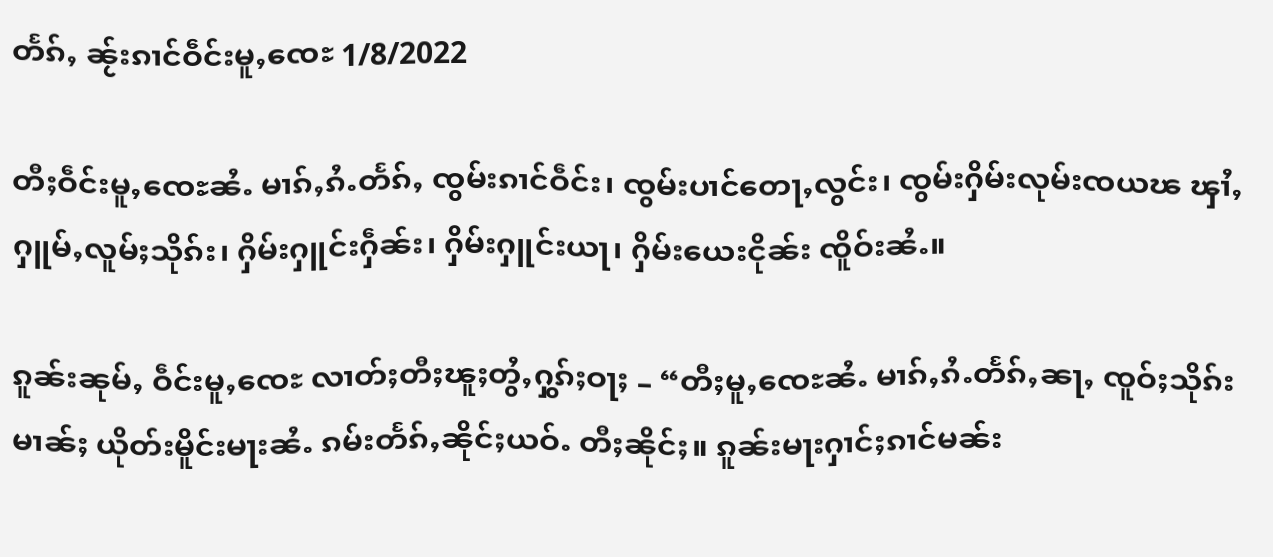တႅၵ်ႇ ၼႂ်းၵၢင်ဝဵင်းမူႇၸေႊ 1/8/2022

တီႈဝဵင်းမူႇၸေႊၼႆႉ မၢၵ်ႇၵႆႉတႅၵ်ႇ ၸွမ်းၵၢင်ဝဵင်း၊ ၸွမ်းပၢင်တေႃႇလွင်း၊ ၸွမ်းႁိမ်းလုမ်းၸယၽ ၾၢႆႇႁူမ်ႇလူမ်ႈသိုၵ်း၊ ႁိမ်းႁူင်းႁဵၼ်း၊ ႁိမ်းႁူင်းယႃ၊ ႁိမ်းယေးငိုၼ်း ၸိူဝ်းၼႆႉ။

ၵူၼ်းၼုမ်ႇ ဝဵင်းမူႇၸေႊ လၢတ်ႈတီႈၽူႈတွႆႇႁွၵ်ႈဝႃႈ – “တီႈမူႇၸေႊၼႆႉ မၢၵ်ႇၵႆႉတႅၵ်ႇၼႃႇ ၸူဝ်ႈသိုၵ်းမၢၼ်ႈ ယိုတ်းမိူင်းမႃးၼႆႉ ၵမ်းတႅၵ်ႇၼိုင်ႈယဝ်ႉ တီႈၼိုင်ႈ။ ၵူၼ်းမႃးႁၢင်ႈၵၢင်မၼ်း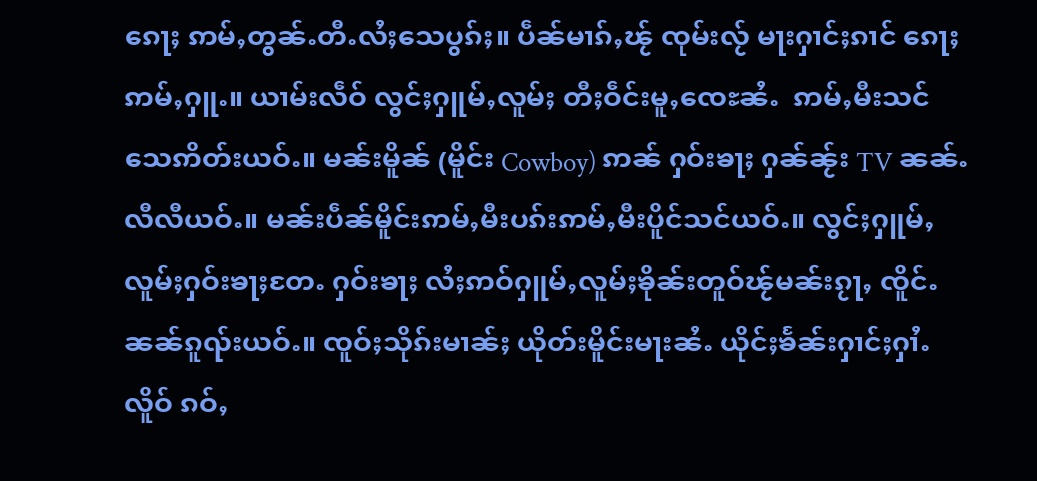ၵေႃႈ ဢမ်ႇတွၼ်ႉတီႉလႆႈသေပွၵ်ႈ။ ပဵၼ်မၢၵ်ႇၽႂ် ၸုမ်းလႂ် မႃးႁၢင်ႈၵၢင် ၵေႃႈ ဢမ်ႇႁူႉ။ ယၢမ်းလဵဝ် လွင်ႈႁူမ်ႇလူမ်ႈ တီႈဝဵင်းမူႇၸေႊၼႆႉ  ဢမ်ႇမီးသင်သေဢိတ်းယဝ်ႉ။ မၼ်းမိူၼ် (မိူင်း Cowboy) ဢၼ် ႁဝ်းၶႃႈ ႁၼ်ၼႂ်း TV ၼၼ်ႉလီလီယဝ်ႉ။ မၼ်းပဵၼ်မိူင်းဢမ်ႇမီးပၵ်းဢမ်ႇမီးပိူင်သင်ယဝ်ႉ။ လွင်ႈႁူမ်ႇလူမ်ႈႁဝ်းၶႃႈတႄႉ ႁဝ်းၶႃႈ လႆႈဢဝ်ႁူမ်ႇလူမ်ႈၶိုၼ်းတူဝ်ၽႂ်မၼ်းၵႂႃႇ ၸိူင်ႉၼၼ်ၵူၺ်းယဝ်ႉ။ ၸူဝ်ႈသိုၵ်းမၢၼ်ႈ ယိုတ်းမိူင်းမႃးၼႆႉ ယိုင်ႈၶႅၼ်းႁၢင်ႈႁၢႆႉ လိူဝ် ၵဝ်ႇ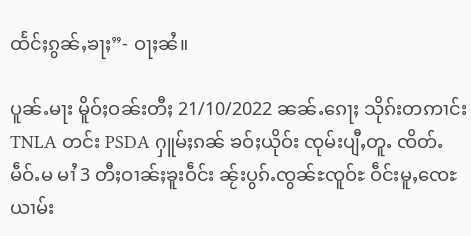ထႅင်ႈၵွၼ်ႇၶႃႈ”- ဝႃႈၼႆ။

ပူၼ်ႉမႃး မိူဝ်ႈဝၼ်းတီႈ 21/10/2022 ၼၼ်ႉၵေႃႈ သိုၵ်းတဢၢင်း TNLA တင်း PSDA ႁူမ်ႈၵၼ် ၶဝ်ႈယိုဝ်း ၸုမ်းပျီႇတူႉ ၸိတ်ႉမဵဝ်ႉမ မၢႆ 3 တီႈဝၢၼ်ႈၶူးဝဵင်း ၼႂ်းပွၵ်ႉၸွၼ်ႊၸူဝ်ႊ ဝဵင်းမူႇၸေႊ ယၢမ်း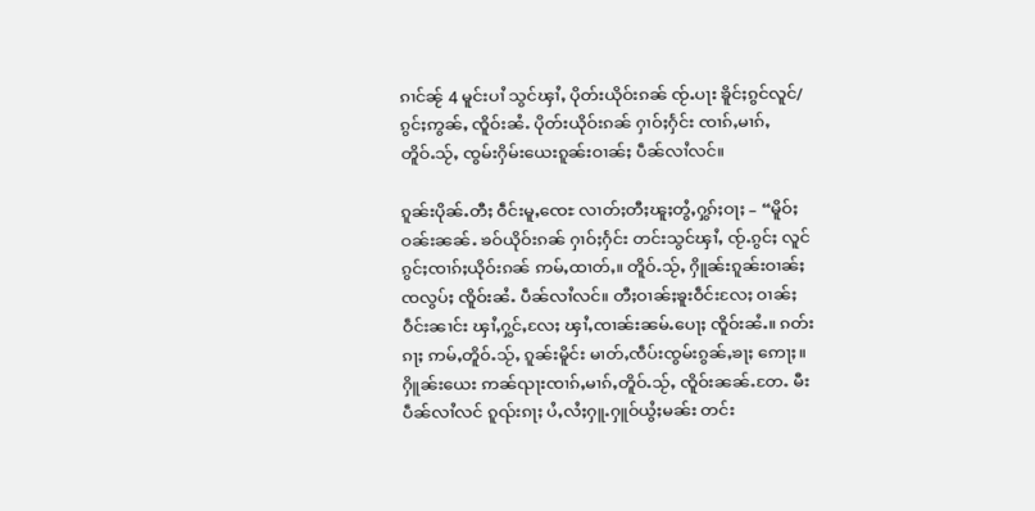ၵၢင်ၼႂ် 4 မူင်းပၢႆ သွင်ၾၢႆႇ ပိုတ်းယိုဝ်းၵၼ် ၸႂ်ႉပႃး ၶိူင်ႈၵွင်လူင်/ ၵွင်ႈဢွၼ်ႇ ၸိူဝ်းၼႆႉ ပိုတ်းယိုဝ်းၵၼ် ႁၢဝ်ႈႁႅင်း ၸၢၵ်ႇမၢၵ်ႇတိူဝ်ႉသႂ်ႇ ၸွမ်းႁိမ်းယေးၵူၼ်းဝၢၼ်ႈ ပဵၼ်လၢႆလင်။

ၵူၼ်းပိုၼ်ႉတီႈ ဝဵင်းမူႇၸေႊ လၢတ်ႈတီႈၽူႈတွႆႇႁွၵ်ႈဝႃႈ – “မိူဝ်ႈဝၼ်းၼၼ်ႉ ၶဝ်ယိုဝ်းၵၼ် ႁၢဝ်ႈႁႅင်း တင်းသွင်ၾၢႆႇ ၸႂ်ႉၵွင်ႈ လူင် ၵွင်ႈၸၢၵ်ႈယိုဝ်းၵၼ် ဢမ်ႇထၢတ်ႇ။ တိူဝ်ႉသႂ်ႇ ႁိူၼ်းၵူၼ်းဝၢၼ်ႈ ၸလွပ်ႈ ၸိူဝ်းၼႆႉ ပဵၼ်လၢႆလင်။ တီႈဝၢၼ်ႈၶူးဝဵင်းလႄႈ ဝၢၼ်ႈဝဵင်းၼၢင်း ၾၢႆႇႁွင်ႇလႄႈ ၾၢႆႇၸၢၼ်းၼမ်ႉပေႃႈ ၸိူဝ်းၼႆႉ။ ၵတ်းၵႃႈ ဢမ်ႇတိူဝ်ႉသႂ်ႇ ၵူၼ်းမိူင်း မၢတ်ႇၸဵပ်းၸွမ်းၵွၼ်ႇၶႃႈ ဢေႃႈ။ ႁိူၼ်းယေး ဢၼ်ၺႃးၸၢၵ်ႇမၢၵ်ႇတိူဝ်ႉသႂ်ႇ ၸိူဝ်းၼၼ်ႉတႄႉ မီးပဵၼ်လၢႆလင် ၵူၺ်းၵႃႈ ပႆႇလႆႈႁူႉႁူဝ်ယွႆႈမၼ်း တင်း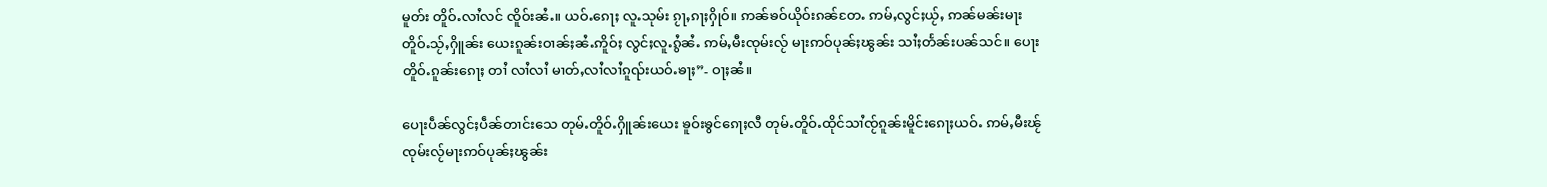မူတ်း တိူဝ်ႉလၢႆလင် ၸိူဝ်းၼႆႉ။ ယဝ်ႉၵေႃႈ လူႉသုမ်း ၵႂႃႇၵႃႈႁိုဝ်။ ဢၼ်ၶဝ်ယိုဝ်းၵၼ်တႄႉ ဢမ်ႇလွင်ႈယႂ်ႇ ဢၼ်မၼ်းမႃး တိူဝ်ႉသႂ်ႇႁိူၼ်း ယေးၵူၼ်းဝၢၼ်ႈၼႆႉဢိူဝ်ႈ လွင်ႈလူႉၵွႆၼႆႉ ဢမ်ႇမီးၸုမ်းလႂ် မႃးဢဝ်ပုၼ်ႈၽွၼ်း သၢႆႈတႅၼ်းပၼ်သင်။ ပေႃးတိူဝ်ႉၵူၼ်းၵေႃႈ တၢႆ လၢႆလၢႆ မၢတ်ႇလၢႆလၢႆၵူၺ်းယဝ်ႉၶႃႈ”- ဝႃႈၼႆ။

ပေႃးပဵၼ်လွင်ႈပဵၼ်တၢင်းသေ တုမ်ႉတိူဝ်ႉႁိူၼ်းယေး ၶူဝ်းၶွင်ၵေႃႈလီ တုမ်ႉတိူဝ်ႉထိုင်သၢႆၸႂ်ၵူၼ်းမိူင်းၵေႃႈယဝ်ႉ ဢမ်ႇမီးၽႂ်ၸုမ်းလႂ်မႃးဢဝ်ပုၼ်ႈၽွၼ်း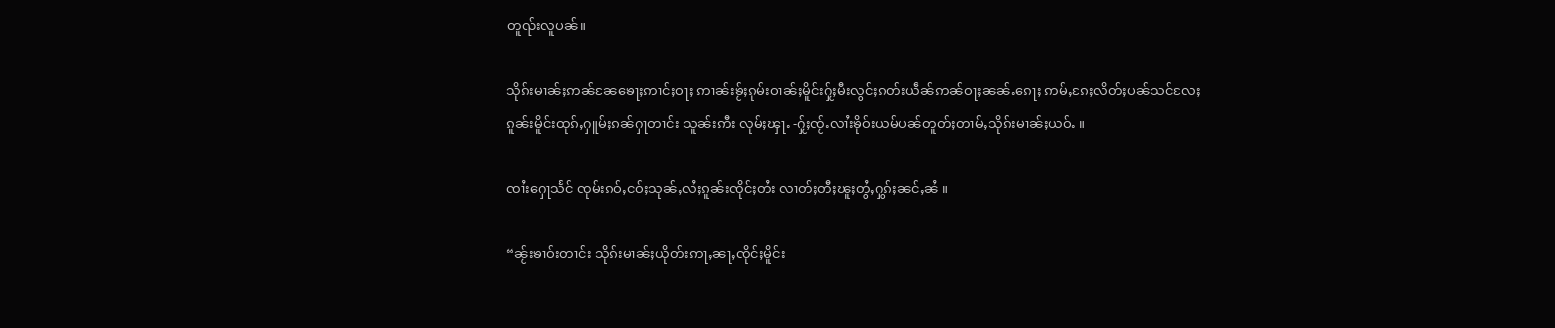တူၺ်းလူပၼ်။

သိုၵ်းမၢၼ်ႈဢၼ်ၼႄၶေႃႈဢၢင်ႈဝႃႈ ဢၢၼ်းၶႂ်ႈၵုမ်းဝၢၼ်ႈမိူင်းႁႂ်ႈမီးလွင်ႈၵတ်းယဵၼ်ဢၼ်ဝႃႈၼၼ်ႉၵေႃႈ ဢမ်ႇၵႄႈလိတ်ႈပၼ်သင်လႄႈ ၵူၼ်းမိူင်းထုၵ်ႇႁူမ်ႈၵၼ်ႁႃတၢင်း သူၼ်းဢီး လုမ်ႈၾႃႉ -ႁႂ်ႈၸႂ်ႉလၢႆးၶိုဝ်းယမ်ပၼ်တူတ်ႈတၢမ်ႇသိုၵ်းမၢၼ်ႈယဝ်ႉ ။

ၸၢႆးႁေႃသႅင် ၸုမ်းၵဝ်ႇငဝ်ႈသုၼ်ႇလႆႈၵူၼ်းၸိုင်ႈတႆး လၢတ်ႈတီႈၽူႈတွႆႇႁွၵ်ႈၼင်ႇၼႆ ။

“ၼႂ်းၶၢဝ်းတၢင်း သိုၵ်းမၢၼ်ႈယိုတ်းဢႃႇၼႃႇၸိုင်ႈမိူင်း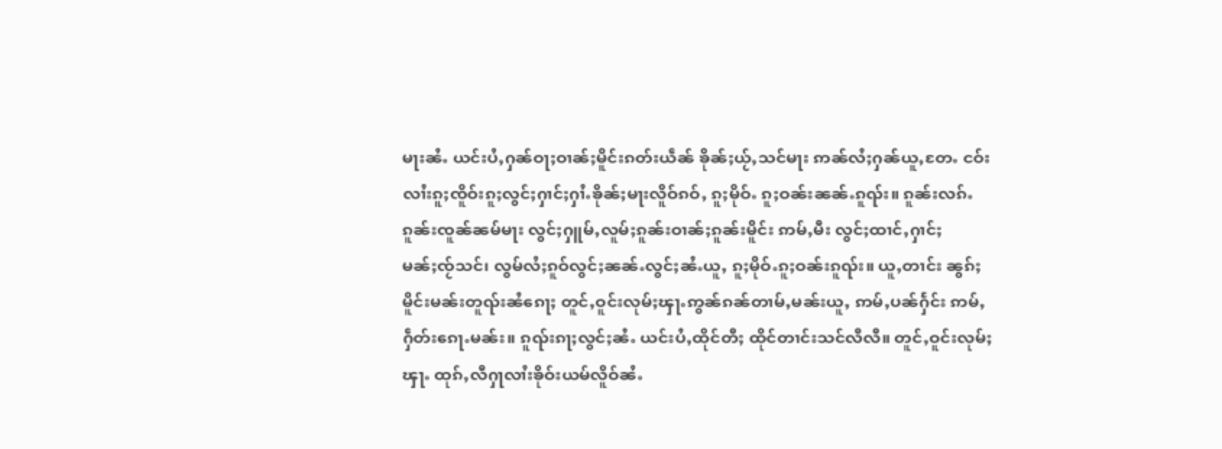မႃးၼႆႉ ယင်းပႆႇႁၼ်ဝႃႈဝၢၼ်ႈမိူင်းၵတ်းယဵၼ် ၶိုၼ်ႈယႂ်ႇသင်မႃး ဢၼ်လႆႈႁၼ်ယူႇတႄႉ ငဝ်းလၢႆးၵူႈၸိူဝ်းၵူႈလွင်ႈႁၢင်ႈႁၢႆႉၶိုၼ်ႈမႃးလိူဝ်ၵဝ်ႇ ၵူႈမိုဝ်ႉ ၵူႈဝၼ်းၼၼ်ႉၵူၺ်း။ ၵူၼ်းလၵ်ႉၵူၼ်းၸူၼ်ၼမ်မႃး လွင်ႈႁူမ်ႇလူမ်ႈၵူၼ်းဝၢၼ်ႈၵူၼ်းမိူင်း ဢမ်ႇမီး လွင်ႈထၢင်ႇႁၢင်ႈ မၼ်ႈၸႂ်သင်၊ လွမ်လႆႈၵူဝ်လွင်ႈၼၼ်ႉလွင်ႈၼႆႉယူႇ ၵူႈမိုဝ်ႉၵူႈဝၼ်းၵူၺ်း။ ယူႇတၢင်း ၼွၵ်ႈမိူင်းမၼ်းတူၺ်းၼႆၵေႃႈ တူင်ႇဝူင်းလုမ်ႈၾႃႉဢွၼ်ၵၼ်တၢမ်ႇမၼ်းယူႇ ဢမ်ႇပၼ်ႁႅင်း ဢမ်ႇႁဵတ်းၵေႃႉမၼ်း။ ၵူၺ်းၵႃႈလွင်ႈၼႆႉ ယင်းပႆႇထိုင်တီႈ ထိုင်တၢင်းသင်လီလီ။ တူင်ႇဝူင်းလုမ်ႈၾႃႉ ထုၵ်ႇလီႁႃလၢႆးၶိုဝ်းယမ်လိူဝ်ၼႆႉ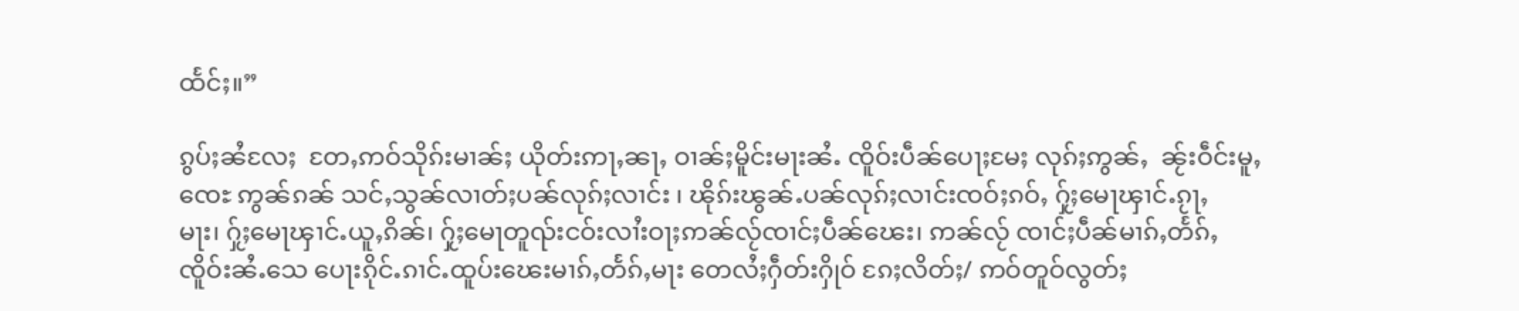ထႅင်ႈ။”

ၵွပ်ႈၼႆလႄႈ  တႄႇဢဝ်သိုၵ်းမၢၼ်ႈ ယိုတ်းဢႃႇၼႃႇ ဝၢၼ်ႈမိူင်းမႃးၼႆႉ ၸိူဝ်းပဵၼ်ပေႃႈမႄႈ လုၵ်ႈဢွၼ်ႇ  ၼႂ်းဝဵင်းမူႇ ၸေႊ ဢွၼ်ၵၼ် သင်ႇသွၼ်လၢတ်ႈပၼ်လုၵ်ႈလၢင်း ၊ ၽိုၵ်းၽွၼ်ႉပၼ်လုၵ်ႈလၢင်းၸဝ်ႈၵဝ်ႇ ႁႂ်ႈမေႃၾၢင်ႉၵႂႃႇမႃး၊ ႁႂ်ႈမေႃၾၢင်ႉယူႇၵိၼ်၊ ႁႂ်ႈမေႃတူၺ်းငဝ်းလၢႆးဝႃႈဢၼ်လႂ်ၸၢင်ႈပဵၼ်ၽေး၊ ဢၼ်လႂ် ၸၢင်ႈပဵၼ်မၢၵ်ႇတႅၵ်ႇၸိူဝ်းၼႆႉသေ ပေႃးၵိုင်ႉၵၢင်ႉထူပ်းၽေးမၢၵ်ႇတႅၵ်ႇမႃး တေလႆႈႁဵတ်းႁိုဝ် ၵႄႈလိတ်ႈ/ ဢဝ်တူဝ်လွတ်ႈ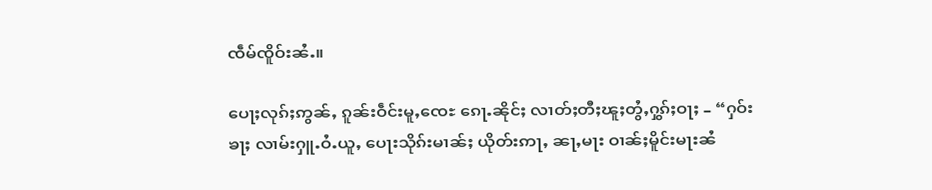ၸဵမ်ၸိူဝ်းၼႆႉ။

ပေႃႈလုၵ်ႈဢွၼ်ႇ ၵူၼ်းဝဵင်းမူႇၸေႊ ၵေႃႉၼိုင်ႈ လၢတ်ႈတီႈၽူႈတွႆႇႁွၵ်ႈဝႃႈ – “ႁဝ်းၶႃႈ လၢမ်းႁူႉဝႆႉယူႇ ပေႃးသိုၵ်းမၢၼ်ႈ ယိုတ်းဢႃႇ ၼႃႇမႃး ဝၢၼ်ႈမိူင်းမႃးၼႆ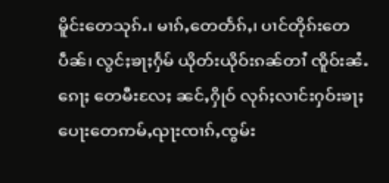မိူင်းတေသုၵ်ႉ၊ မၢၵ်ႇတေတႅၵ်ႇ၊ ပၢင်တိုၵ်းတေပဵၼ်၊ လွင်ႈၶႃႈႁႅမ် ယိုတ်းယိုဝ်းၵၼ်တၢႆ ၸိူဝ်းၼႆႉၵေႃႈ တေမီးလႄႈ ၼင်ႇႁိုဝ် လုၵ်ႈလၢင်းႁဝ်းၶႃႈ ပေႃးတေဢမ်ႇၺႃးၸၢၵ်ႇၸွမ်း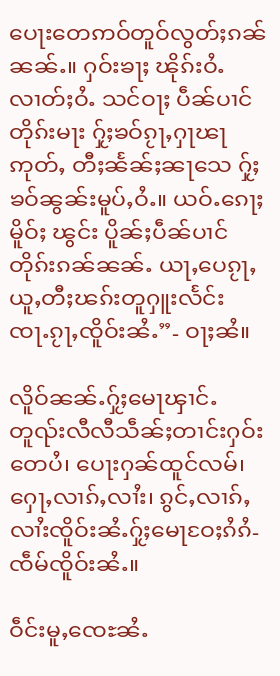ပေႃးတေဢဝ်တူဝ်လွတ်ႈၵၼ်ၼၼ်ႉ။ ႁဝ်းၶႃႈ ၽိုၵ်းဝႆႉလၢတ်ႈဝႆႉ သင်ဝႃႈ ပဵၼ်ပၢင်တိုၵ်းမႃး ႁႂ်ႈၶဝ်ၵႂႃႇႁႃၽႃဢုတ်ႇ တီႈၼႅၼ်ႈၼႃသေ ႁႂ်ႈၶဝ်ၼွၼ်းမူပ်ႇဝႆႉ။ ယဝ်ႉၵေႃႈ မိူဝ်ႈ ၽွင်း ပိူၼ်ႈပဵၼ်ပၢင်တိုၵ်းၵၼ်ၼၼ်ႉ ယႃႇပေၵႂႃႇယူႇတီႈၽၵ်းတူႁူးလႅင်း ၸႃႉၵႂႃႇၸိူဝ်းၼႆႉ”- ဝႃႈၼႆ။

လိူဝ်ၼၼ်ႉႁႂ်ႈမေႃၾၢင်ႉတူၺ်းလီလီသဵၼ်ႈတၢင်းႁဝ်းတေပႆ၊ ပေႃးႁၼ်ထူင်လမ်၊ ႁေႃႇလၢၵ်ႇလၢႆး၊ ၵွင်ႇလၢၵ်ႇလၢႆးၸိူဝ်းၼႆႉႁႂ်ႈမေႃဝႄႈၵႆၵႆ-ၸဵမ်ၸိူဝ်းၼႆႉ။

ဝဵင်းမူႇၸေႊၼႆႉ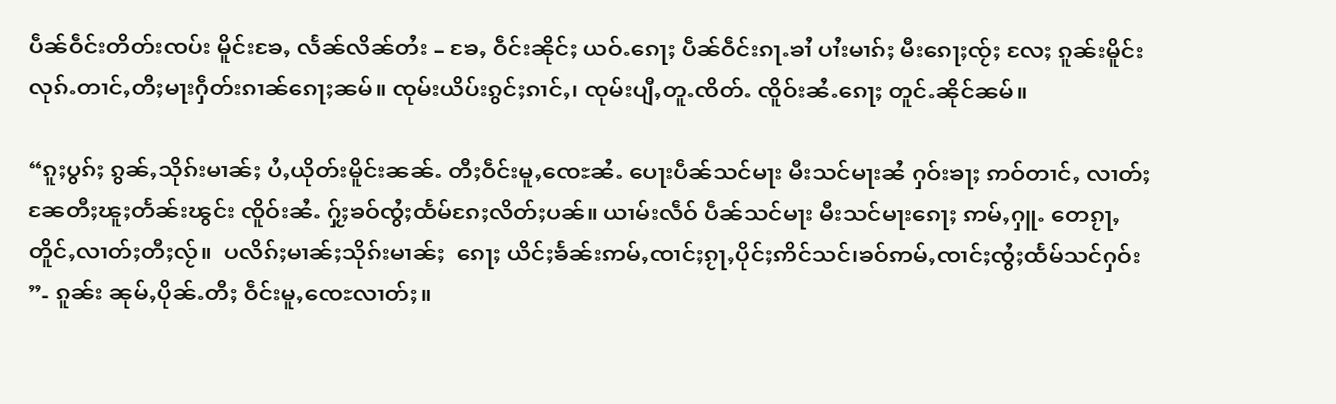ပဵၼ်ဝဵင်းတိတ်းၸပ်း မိူင်းၶႄႇ လႅၼ်လိၼ်တႆး – ၶႄႇ ဝဵင်းၼိုင်ႈ ယဝ်ႉၵေႃႈ ပဵၼ်ဝဵင်းၵႃႉၶၢႆ ပၢႆးမၢၵ်ႈ မီးၵေႃႈၸႂ်ႈ လႄႈ ၵူၼ်းမိူင်း လုၵ်ႉတၢင်ႇတီႈမႃးႁဵတ်းၵၢၼ်ၵေႃႈၼမ်။ ၸုမ်းယိပ်းၵွင်ႈၵၢင်ႇ၊ ၸုမ်းပျီႇတူႉၸိတ်ႉ ၸိူဝ်းၼႆႉၵေႃႈ တူင်ႉၼိုင်ၼမ်။

“ၵူႈပွၵ်ႈ ၵွၼ်ႇသိုၵ်းမၢၼ်ႈ ပႆႇယိုတ်းမိူင်းၼၼ်ႉ တီႈဝဵင်းမူႇၸေႊၼႆႉ ပေႃးပဵၼ်သင်မႃး မီးသင်မႃးၼႆ ႁဝ်းၶႃႈ ဢဝ်တၢင်ႇ လၢတ်ႈၼႄတီႈၽူႈတႅၼ်းၽွင်း ၸိူဝ်းၼႆႉ ႁႂ်ႈၶဝ်ၸွႆႈထႅမ်ၵႄႈလိတ်ႈပၼ်။ ယၢမ်းလဵဝ် ပဵၼ်သင်မႃး မီးသင်မႃးၵေႃႈ ဢမ်ႇႁူႉ တေၵႂႃႇ တိူင်ႇလၢတ်ႈတီႈလႂ်။  ပလိၵ်ႈမၢၼ်ႈသိုၵ်းမၢၼ်ႈ  ၵေႃႈ ယိင်ႈၶႅၼ်းဢမ်ႇၸၢင်ႈၵႂႃႇပိုင်ႈဢိင်သင်၊ၶဝ်ဢမ်ႇၸၢင်ႈၸွႆႈထႅမ်သင်ႁဝ်း  ”- ၵူၼ်း ၼုမ်ႇပိုၼ်ႉတီႈ ဝဵင်းမူႇၸေႊလၢတ်ႈ။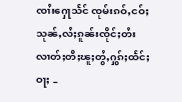ၸၢႆးႁေႃသႅင် ၸုမ်းၵဝ်ႇငဝ်ႈသုၼ်ႇလႆႈၵူၼ်းၸိုင်ႈတႆး လၢတ်ႈတီႈၽူႈတွႆႇႁွၵ်ႈထႅင်ႈဝႃႈ –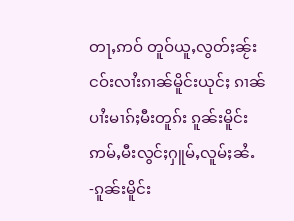တႃႇဢဝ် တူဝ်ယူႇလွတ်ႈၼႂ်းငဝ်းလၢႆးၵၢၼ်မိူင်းယုင်ႈ ၵၢၼ်ပၢႆးမၢၵ်ႈမီးတူၵ်း ၵူၼ်းမိူင်းဢမ်ႇမီးလွင်ႈႁူမ်ႇလူမ်ႈၼႆႉ -ၵူၼ်းမိူင်း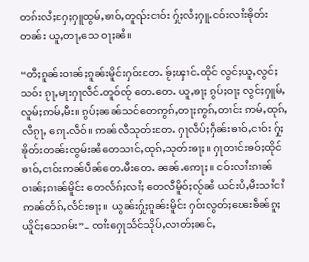တၵ်းလႆႈႁႄႈႁူထွမ်ႇၶၢဝ်ႇတူၺ်းငၢဝ်း ႁႂ်ႈလႆႈႁူႉငဝ်းလၢႆးၶိုတ်းတၼ်း ယူႇတႃႇသေ ဝႃႈၼႆ။

“တီႈၵူၼ်းဝၢၼ်ႈၵူၼ်းမိူင်းႁဝ်းတႄႉ ၶႂ်ႈၾၢင်ႉထိုင် လွင်ႈယူႇလွင်ႈသဝ်း ၵႂႃႇမႃးႁႃလဵင်ႉတူဝ်ၸႂ် တေႉတေႉ ယူႇၶႃႈ ၵွပ်ႈဝႃႈ လွင်ႈႁူမ်ႇလူမ်ႈဢမ်ႇမီး။ ၵွပ်ႈၼၼ်သင်တေဢွၵ်ႇတႃႈဢွၵ်ႇတၢင်း ဢမ်ႇထုၵ်ႇလီၵႂႃႇ ၵေႃႉလဵဝ်။ ဢၼ်လီသုတ်းတႄႉ ႁႃလဵပ်ႈႁဵၼ်းၶၢဝ်ႇငၢဝ်း ႁႂ်ႈၶိုတ်းတၼ်းၸွမ်းၼႆတေသၢင်ႇထုၵ်ႇသုတ်းၶႃႈ။ ႁႃတၢင်းၶဝ်ႈထိုင်ၶၢဝ်ႇငၢဝ်းဢၼ်ပဵၼ်တေႉမီးတေႉ ၼၼ်ႉဢေႃႈ။ ငဝ်းလၢႆးၵၢၼ်ဝၢၼ်ႈၵၢၼ်မိူင်း တေလႅၵ်ႈလၢႆႈ တေလီမိူဝ်ႈလႂ်ၼႆ ယင်းပႆႇမီးသၢႆငၢႆဢၼ်တႅၵ်ႇလႅင်းၶႃႈ။  ယွၼ်းႁႂ်ႈၵူၼ်းမိူင်း ႁဝ်းလွတ်ႈၽေးၶဵၼ်ၵူႈယိူင်ႈသေၵမ်း”– ၸၢႆးႁေႃသႅင်သိုပ်ႇလၢတ်ႈၼင်ႇ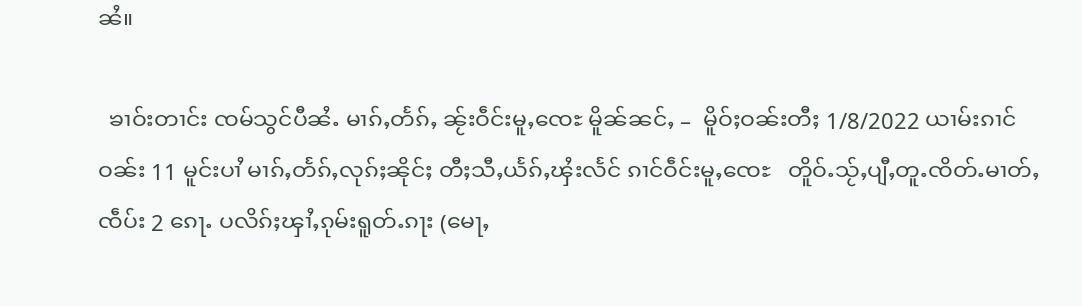ၼႆ။

  ၶၢဝ်းတၢင်း ၸမ်သွင်ပီၼႆႉ မၢၵ်ႇတႅၵ်ႇ ၼႂ်းဝဵင်းမူႇၸေႊ မိူၼ်ၼင်ႇ –  မိူဝ်ႈဝၼ်းတီႈ 1/8/2022 ယၢမ်းၵၢင်ဝၼ်း 11 မူင်းပၢႆ မၢၵ်ႇတႅၵ်ႇလုၵ်ႈၼိုင်ႈ တီႈသီႇယႅၵ်ႇၾႆးလႅင် ၵၢင်ဝဵင်းမူႇၸေႊ   တိူဝ်ႉသႂ်ႇပျီႇတူႉၸိတ်ႉမၢတ်ႇၸဵပ်း 2 ၵေႃႉ ပလိၵ်ႈၾၢႆႇၵုမ်းရူတ်ႉၵႃး (မေႃႇ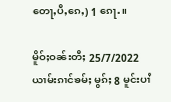တေႃႇပီႇၵေႇ) 1 ၵေႃႉ။

မိူဝ်ႈဝၼ်းတီႈ 25/7/2022 ယၢမ်းၵၢင်ၶမ်ႈ မွၵ်ႈ 8 မူင်းပၢႆ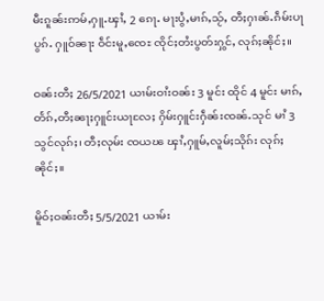မီးၵူၼ်းဢမ်ႇႁူႉၾၢႆႇ 2 ၵေႃႉ မႃးပွႆႇမၢၵ်ႇသႂ်ႇ တီႈႁၢၼ်ႉၵဵမ်းပႃ ပွၵ်ႉ ႁူဝ်ၼႃး ဝဵင်းမူႇၸေႊ ၸိုင်ႈတႆးပွတ်းႁွင်ႇ လုၵ်ႈၼိုင်ႈ။

ဝၼ်းတီႈ 26/5/2021 ယၢမ်းဝၢႆးဝၼ်း 3 မူင်း ထိုင် 4 မူင်း မၢၵ်ႇတႅၵ်ႇတီႈၼႃႈႁူင်းယႃလႄႈ ႁိမ်းႁူင်းႁဵၼ်းၸၼ်ႉသုင် မၢႆ 3 သွင်လုၵ်ႈ၊ တီႈလုမ်း ၸယၽ ၾၢႆႇႁူမ်ႇလူမ်ႈသိုၵ်း လုၵ်ႈၼိုင်ႈ။

မိူဝ်ႈဝၼ်းတီႈ 5/5/2021 ယၢမ်း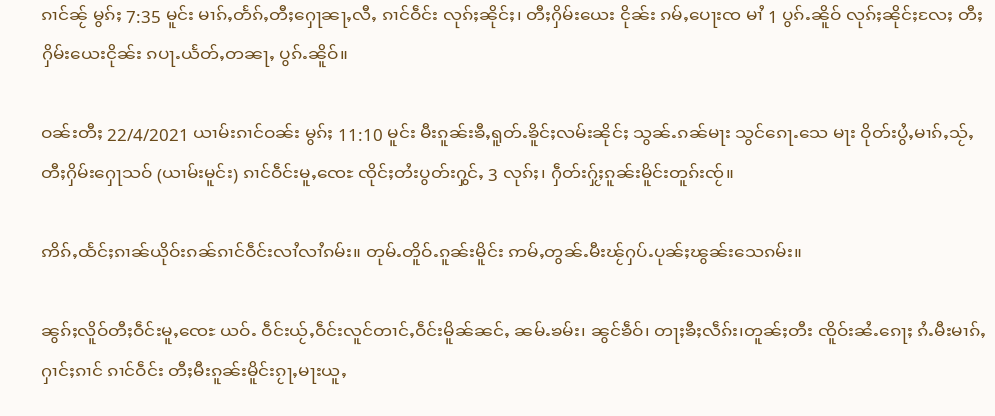ၵၢင်ၼႂ် မွၵ်ႈ 7:35 မူင်း မၢၵ်ႇတႅၵ်ႇတီႈႁေႃၼႃႇလီႇ ၵၢင်ဝဵင်း လုၵ်ႈၼိုင်ႈ၊ တီႈႁိမ်းယေး ငိုၼ်း ၵမ်ႇပေႃးၸ မၢႆ 1 ပွၵ်ႉၼိူဝ် လုၵ်ႈၼိုင်ႈလႄႈ တီႈႁိမ်းယေးငိုၼ်း ၵပႃႉယႅတ်ႇတၼႃႇ ပွၵ်ႉၼိူဝ်။

ဝၼ်းတီႈ 22/4/2021 ယၢမ်းၵၢင်ဝၼ်း မွၵ်ႈ 11:10 မူင်း မီးၵူၼ်းၶီႇရူတ်ႉၶိူင်ႈလမ်းၼိုင်ႈ သွၼ်ႉၵၼ်မႃး သွင်ၵေႃႉသေ မႃး ဝိုတ်းပွႆႇမၢၵ်ႇသႂ်ႇ တီႈႁိမ်းႁေႃသဝ် (ယၢမ်းမူင်း) ၵၢင်ဝဵင်းမူႇၸေႊ ၸိုင်ႈတႆးပွတ်းႁွင်ႇ 3 လုၵ်ႈ၊ ႁဵတ်းႁႂ်ႈၵူၼ်းမိူင်းတူၵ်းၸႂ်။

ဢိၵ်ႇထႅင်ႈၵၢၼ်ယိုဝ်းၵၼ်ၵၢင်ဝဵင်းလၢႆလၢႆၵမ်း။ တုမ်ႉတိူဝ်ႉၵူၼ်းမိူင်း ဢမ်ႇတွၼ်ႉမီးၽႂ်ႁပ်ႉပုၼ်ႈၽွၼ်းသေၵမ်း။

ၼွၵ်ႈလိူဝ်တီႈဝဵင်းမူႇၸေႊ ယဝ်ႉ ဝဵင်းယႂ်ႇဝဵင်းလူင်တၢင်ႇဝဵင်းမိူၼ်ၼင်ႇ ၼမ်ႉၶမ်း၊ ၼွင်ၶဵဝ်၊ တႃႈၶီႈလဵၵ်း၊တူၼ်ႈတီး ၸိူဝ်းၼႆႉၵေႃႈ ၵႆႉမီးမၢၵ်ႇႁၢင်ႈၵၢင် ၵၢင်ဝဵင်း တီႈမီးၵူၼ်းမိူင်းၵႂႃႇမႃးယူႇ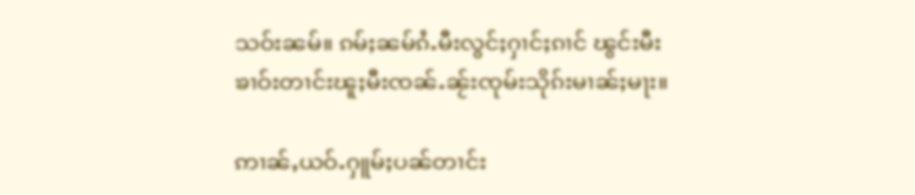သဝ်းၼမ်။ ၵမ်ႈၼမ်ၵႆႉမီးလွင်ႈႁၢင်ႈၵၢင် ၽွင်းမီးၶၢဝ်းတၢင်းၽူႈမီးၸၼ်ႉၼႂ်းၸုမ်းသိုၵ်းမၢၼ်ႈမႃး။

ဢၢၼ်ႇယဝ်ႉႁူမ်ႈပၼ်တၢင်း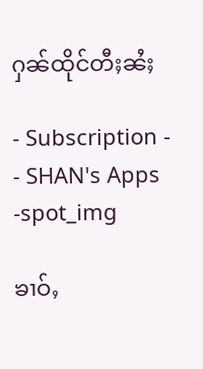ႁၼ်ထိုင်တီႈၼႆႈ

- Subscription -
- SHAN's Apps -spot_img

ၶၢဝ်ႇ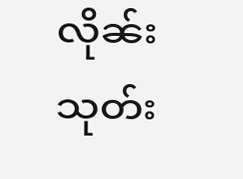လိုၼ်းသုတ်း